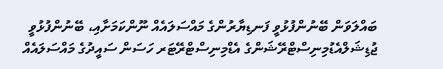ބައްލަވަން ބޭނުންފުޅުވީ ފަނޑިޔާރުންގެ މައްސަލައެއް ނޫންކަމަށާއި، ބޭނުންފުޅުވީ ޖުޑިޝަލްއެޑުމިނިސްޓްރޭޝަންގެ އެޑްމިނިސްޓްރޭޓަރ ހަސަން ސައީދުގެ މައްސަލައެއް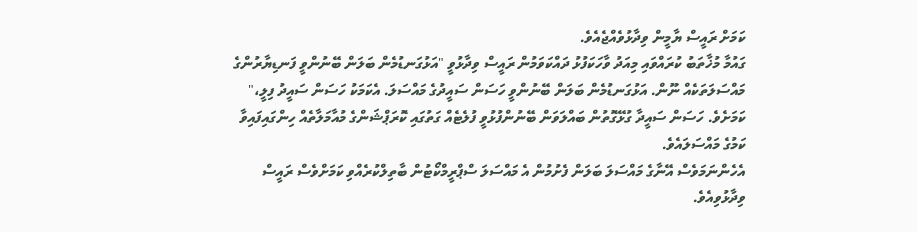ކަމަށް ރައީސް ޔާމީން ވިދާޅުވެއްޖެއެވެ.
ގައުމާ މުޚާތަބު ކުރައްވައި މިއަދު ވާހަކަފުޅު ދައްކަވަމުން ރައީސް ވިދާޅުވީ "އަޅުގަނޑުމެން ބަލަން ބޭނުންވީ ފަނޑިޔާރުންގެ މައްސަލަތަކެއް ނޫން. އަޅުގަނޑުމެން ބަލަން ބޭނުންވީ ހަސަން ސައީދުގެ މައްސަލަ. އެކަމަކު ހަސަން ސައީދު ފިލީ،" ކަމަށެވެ. ހަސަން ސައީދާ ގުޅޭގޮތުން ބައްލަވަން ބޭނުންފުޅުވީ ފުލެޓެއް ގަތުގައި ކޮރަޕްޝަންގެ މުއާމަލާތެއް ހިންގައިފައިވާ ކަމުގެ މައްސަލައެވެ.
އެހެންނަމަވެސް އޭނާގެ މައްސަލަ ބަލަން ފެށުމުން އެ މައްސަލަ ސްޕްރީމްކޯޓުން ބާތިލްކުރެއްވި ކަމަށްވެސް ރައީސް ވިދާޅުވިއެވެ.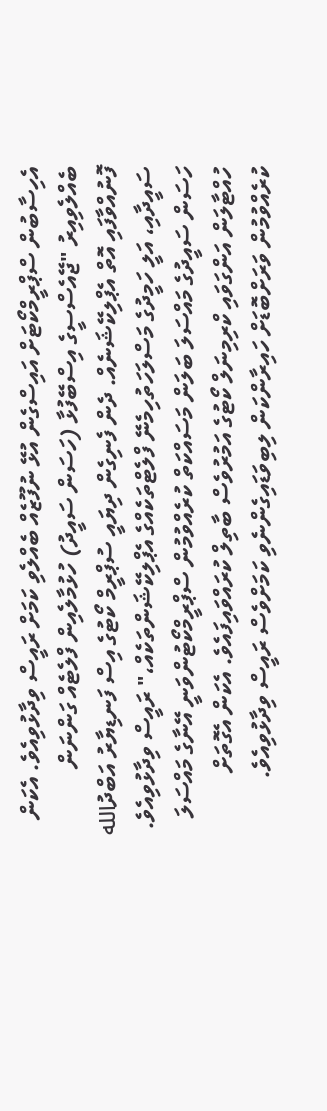އެހިސާބުން ސްޕްރީމްކޯޓަށް އައިސްގެން އުޅޭ ނުފޫޒެއް ބެއްލެވި ކަމަށް ރައީސް ވިދާޅުވިއެވެ. އެކަން ބެއްލެވިއިރު "ޖޭއެސްސީގެ އިސްބޭފުޅާ (ހަސަން ސައީދު) ހުޅުމާލެއިން ފްލެޓެއް ގަންނަން ފޮނުއްވާފައި އޮތް އެޕްލިކޭޝަނެއް. ދެން ފެނިގެން ދިޔައީ ސުޕްރީމް ކޯޓުގެ އިސް ފަނޑިޔާރު އަބްދުالله ސައީދާއި، އަލީ ހަމީދުގެ މަސްލަހަތުހިމެނޭ ފްލެޓްތަކެއްގެ އެޕްލިކޭޝަންތަކެއް،" ރައީސް ވިދާޅުވިއެވެ.
ހަސަން ސައީދުގެ މައްސަލަ ބަލަން މަސައްކަތް ކުރެއްވުމުން ސްޕްރީމްކޯޓުންވަނީ އޭނާގެ މައްސަލަ ހުއްޓާލަން އަންގަވައި ކްރިމިނަލް ކޯޓުގެ އަމުރުވެސް ބާތިލް ކުރައްވައިފައެވެ. އެކަން އެގޮތަށް ކުރެއްވުމުން ވަރަށްބޮޑަށް ހައިރާންކަން ލިބިވަޑައިގެންނެވި ކަމަށްވެސް ރައީސް ވިދާޅުވިއެވެ.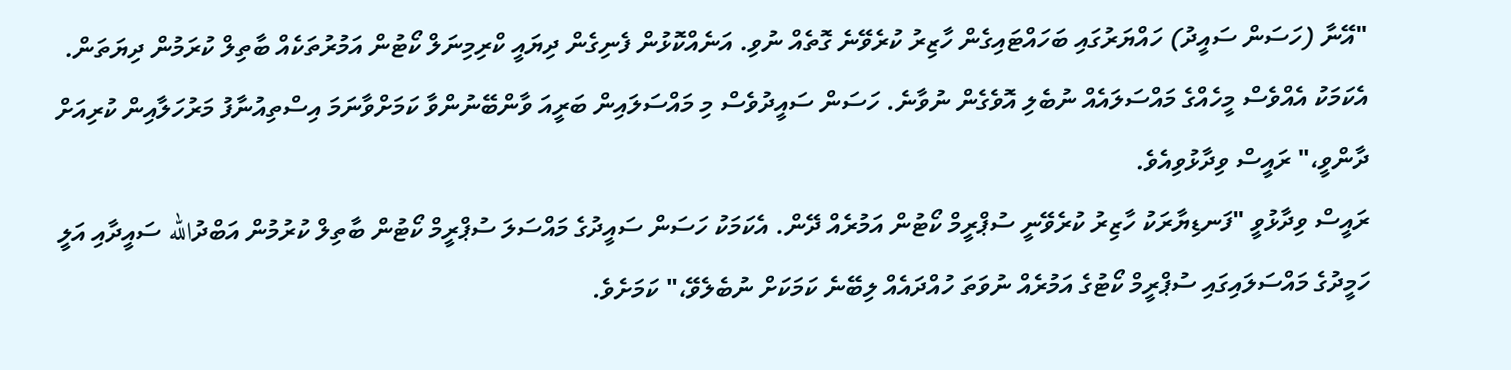"އޭނާ (ހަސަން ސައީދު) ހައްޔަރުގައި ބަހައްޓައިގެން ހާޒިރު ކުރެވޭނެ ގޮތެއް ނުވި. އަނެއްކޮޅުން ފެނިގެން ދިޔައީ ކްރިމިނަލް ކޯޓުން އަމުރުތަކެއް ބާތިލް ކުރަމުން ދިޔަތަން. އެކަމަކު އެއްވެސް މީހެއްގެ މައްސަލައެއް ނުބެލި އޮވެގެން ނުވާނެ. ހަސަން ސައީދުވެސް މި މައްސަލައިން ބަރީއަ ވާންބޭނުންވާ ކަމަށްވާނަމަ އިސްތިއުނާފު މަރުހަލާއިން ކުރިއަށް ދާންވީ،" ރައީސް ވިދާޅުވިއެވެ.
ރައީސް ވިދާޅުވީ "ފަނޑިޔާރަކު ހާޒިރު ކުރެވޭނީ ސުޕްރީމް ކޯޓުން އަމުރެއް ދޭން. އެކަމަކު ހަސަން ސައީދުގެ މައްސަލަ ސުޕްރީމް ކޯޓުން ބާތިލް ކުރުމުން އަބްދުالله ސައީދާއި އަލީ ހަމީދުގެ މައްސަލައިގައި ސުޕްރީމް ކޯޓުގެ އަމުރެއް ނުވަތަ ހުއްދައެއް ލިބޭނެ ކަމަކަށް ނުބެލެވޭ،" ކަމަށެވެ.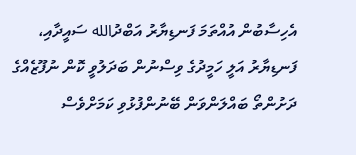އެހިސާބުން އުއްތަމަ ފަނޑިޔާރު އަބްދުالله ސައީދާއި، ފަނޑިޔާރު އަލީ ހަމީދުގެ ވިސްނުން ބަދަލުވީ ކޮން ނުފޫޒެއްގެ ދަށުންތޯ ބައްލަންވަން ބޭނުންފުޅުވި ކަމަށްވެސް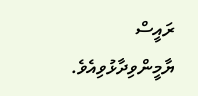ރައީސް ޔާމީންވިދާޅުވިއެވެ.